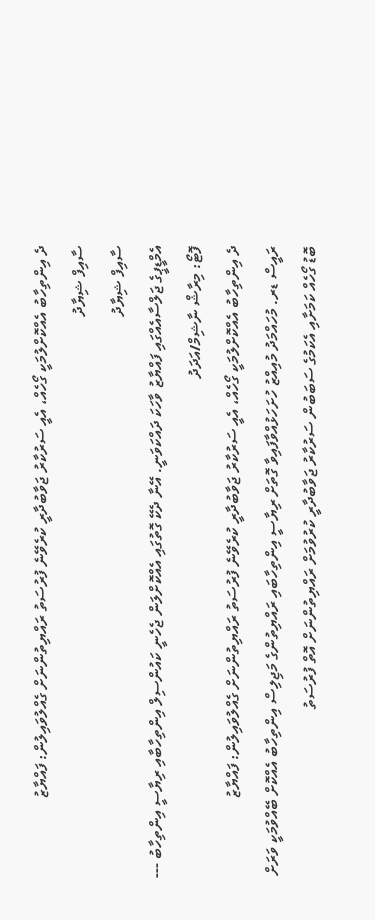ދެ އިންތިހާބު އެއްކޮށްލުމަކީ ގޯހެއް، އެއީ ސަރުކާރު ޖަވާބުދާރީ ކުރެވޭނެ ފުރުސަތު ރައްޔިތުންނަށް ގެއްލުވައިލުން: ފައްޔާޒު
ސާއިފް ޝިޔާދު
ސާއިފް ޝިޔާދު
އެމްޑީޕީގެ ޖަލްސާއެއްގައި ފައްޔާޒު ވާހަކަ ދައްކަވަނީ. އޭނާ ދެކޭ ގޮތުގައި އެއްކޮށްލަން ޖެހެނީ ކައުންސިލް އިންތިހާބާއި ރިޔާސީ އިންތިހާބު --- ފޮޓޯ: މިރާޝް ނާޝިމް/އަދަދު
ދެ އިންތިހާބު އެއްކޮށްލުމަކީ ގޯހެއް، އެއީ ސަރުކާރު ޖަވާބުދާރީ ކުރެވޭނެ ފުރުސަތު ރައްޔިތުންނަށް ގެއްލުވައިލުން: ފައްޔާޒު
ރައީސް ޑރ. މުހައްމަދު މުއިއްޒު ހުށަހަޅުއްވާފައިވާ ގޮތަށް ރިޔާސީ އިންތިހާބައި ރައްޔިތުންގެ މަޖިލިސް އިންތިހާބު އެއްކޮށް ބޭއްވުމަކީ ވަރަށް ބޮޑު ގޯހެއް ކަމަށާއި އެކަމުގެ ސަބަބުން ސަރުކާރު ޖަވާބުދާރީ ކުރުވުމަށް ރައްޔިތުންނަށް އޮތް ފުރުސަތު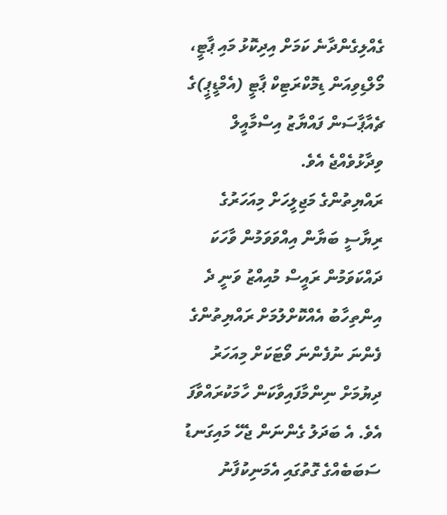ގެއްލިގެންދާނެ ކަމަށް އިދިކޮޅު މައި ޕާޓީ، މޯލްޑިވިއަން ޑިމޮކްރަޓިކް ޕާޓީ (އެމްޑީޕީ)ގެ ޗެއާޕާސަން ފައްޔާޒު އިސްމާއީލް ވިދާޅުވެއްޖެ އެވެ.
ރައްޔިތުންގެ މަޖިލީހަށް މިއަހަރުގެ ރިޔާސީ ބަޔާން އިއްވަވަމުން ވާހަކަ ދައްކަވަމުން ރައީސް މުއިއްޒު ވަނީ ދެ އިންތިހާބު އެއްކޮށްލުމަށް ރައްޔިތުންގެ ފެންނަ ނުފެންނަ ވޯޓަކަށް މިއަހަރު ދިޔުމަށް ނިންމާފައިވާކަން ހާމަކުރައްވާފަ އެވެ. އެ ބަދަލު ގެންނަން ޖެހޭ މައިގަނޑު ސަބަބެއްގެ ގޮތުގައި އެމަނިކުފާނު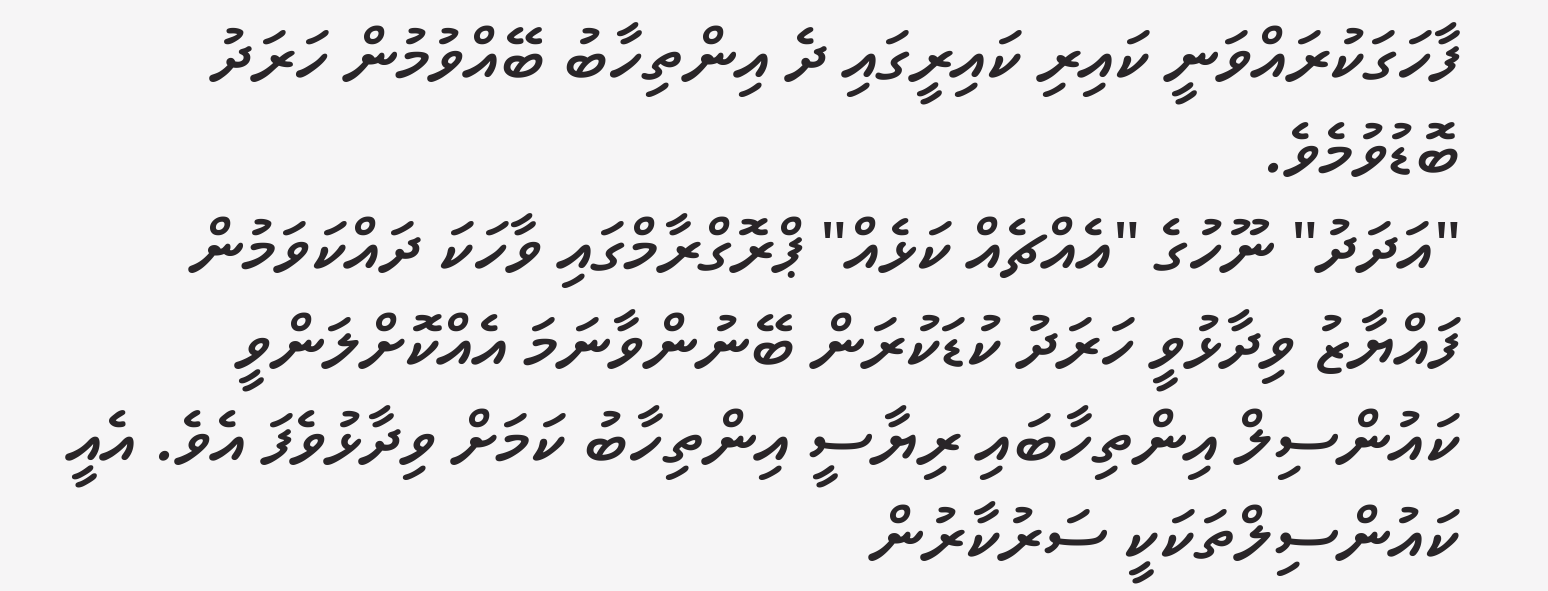ފާހަގަކުރައްވަނީ ކައިރި ކައިރީގައި ދެ އިންތިހާބު ބޭއްވުމުން ހަރަދު ބޮޑުވުމެވެ.
"އަދަދު" ނޫހުގެ "އެއްޗެއް ކަޅެއް" ޕްރޮގްރާމްގައި ވާހަކަ ދައްކަވަމުން ފައްޔާޒު ވިދާޅުވީ ހަރަދު ކުޑަކުރަން ބޭނުންވާނަމަ އެއްކޮށްލަންވީ ކައުންސިލް އިންތިހާބައި ރިޔާސީ އިންތިހާބު ކަމަށް ވިދާޅުވެފަ އެވެ. އެއީ ކައުންސިލްތަކަކީ ސަރުކާރުން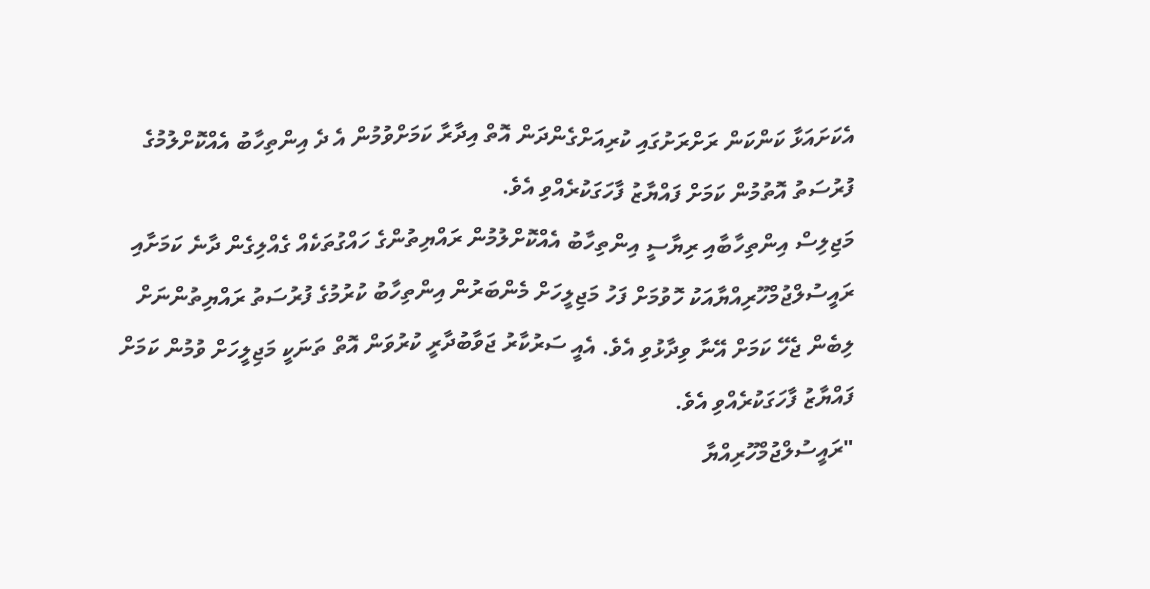އެކަށައަޅާ ކަންކަން ރަށްރަށުގައި ކުރިއަށްގެންދަން އޮތް އިދާރާ ކަމަށްވުމުން އެ ދެ އިންތިހާބު އެއްކޮށްލުމުގެ ފުރުސަތު އޮތުމުން ކަމަށް ފައްޔާޒު ފާހަގަކުރެއްވި އެވެ.
މަޖިލިސް އިންތިހާބާއި ރިޔާސީ އިންތިހާބު އެއްކޮށްލުމުން ރައްޔިތުންގެ ހައްގުތަކެއް ގެއްލިގެން ދާނެ ކަމަށާއި ރައީސުލްޖުމްހޫރިއްޔާއަކު ހޮވުމަށް ފަހު މަޖިލީހަށް މެންބަރުން އިންތިހާބު ކުރުމުގެ ފުރުސަތު ރައްޔިތުންނަށް ލިބެން ޖެހޭ ކަމަށް އޭނާ ވިދާޅުވި އެވެ. އެއީ ސަރުކާރު ޖަވާބުދާރީ ކުރުވަން އޮތް ތަނަކީ މަޖިލީހަށް ވުމުން ކަމަށް ފައްޔާޒު ފާހަގަކުރެއްވި އެވެ.
"ރައީސުލްޖުމްހޫރިއްޔާ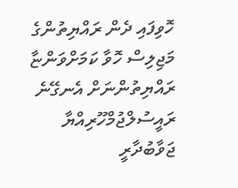ހޮވިފައި ދެން ރައްޔިތުންގެ މަޖިލިސް ހޮވާ ކަމަށްވަންޏާ ރައްޔިތުންނަށް އެނގޭނެ ރައީސުލްޖުމްހޫރިއްޔާ ޖަވާބުދާރީ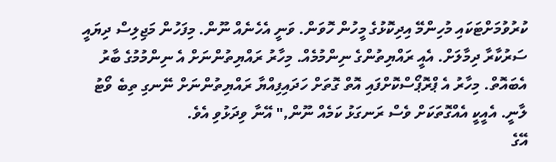ކުރުވުމަށްޓަކައި މުހިންމޭ އިދިކޮޅުގެ މީހުން ހޮވަން. ވަނީ އެހެނެއް ނޫން. މިފަހުން މަޖިލިސް ދިޔައީ ސަރުކާރާ ދިމާލަށް. އެއީ ރައްޔިތުންގެ ނިންމުމެއް. މިހާރު ރައްޔިތުންނަށް އެ ނިންމުމުގެ ބާރު އެބައޮތް. މިހާރު އެ ޕްރޮޕޯސްކޮށްފައި އޮތް ގޮތަށް ހަދައިފިއްޔާ ރައްޔިތުންނަށް ނޭނގި ތިބެ ވޯޓު ލާނީ. އެއީކީ އެއްގޮތަކަށް ވެސް ރަނގަޅު ކަމެއް ނޫން," އޭނާ ވިދަޅުވި އެވެ.
އޭގެ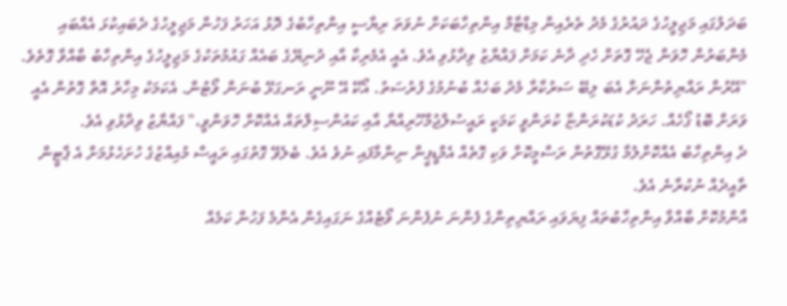ބަދަލުގައި މަޖިލީހުގެ ދައުރުގެ މެދު ތެރެއިން މިޑްޓާމް އިންތިހާބަކަށް ނުވަތަ ރިޔާސީ އިންތިހާބުގެ ދޮޅު އަހަރު ފަހުން މަޖިލީހުގެ ދެބައިކުޅަ އެއްބައި މެންބަރުން ހޮވަން ޖެހޭ ގޮތަށް ހެދި ދާނެ ކަމަށް ފައްޔާޒު ވިދާޅުވި އެވެ. އެއީ އެމެރިކާ އާއި ދުނިޔޭގެ ބައެއް ގައުމުތަކުގެ މަޖިލީހުގެ އިންތިހާބު ބާއްވާ ގޮތެވެ.
"އޭރުން ރައްޔިތުންނަށް އެބަ ލިބޭ ސަރުކާރާ މެދު ބަހެއް ބުނުމުގެ ފުރުސަތު. އޯކޭ އޭ ނޫނީ ރަނގަޅޭ ބުނަން ވޯޓުން. އެކަމަކު މިހާރު އޮތް ގޮތުން އެއީ ވަރަށް ބޮޑު ގޯހެއް. ހަރަދު ކުޑަކުރަންޏާ ކުރަންވީ ކަމަކީ ރައީސުލްޖުމްހޫރިއްޔާ އާއި ކައުންސިލްތައް އެއްކޮށް ހޮވަންވީ،" ފައްޔާޒު ވިދާޅުވި އެވެ.
ދެ އިންތިހާބު އެއްކޮށްލުމާ ގުޅޭގޮތުން ރަސްމީކޮށް ވަކި ގޮތެއް އެމްޑީޕީން ނިންމާފައި ނުވެ އެވެ. ބެލެވޭ ގޮތުގައި ރައީސް މުއިއްޒުގެ ހުށަހެޅުމަށް އެ ޕާޓީން ތާއީދެއް ނުކުރާނެ އެވެ.
އާންމުކޮށް ބާއްވާ އިންތިހާބުތައް ފިޔަވައި ރައްޔިތިންގެ ފެންނަ ނުފެންނަ ވޯޓެއްގެ ނަގައިގެން އެންމެ ފަހުން ކަމެއް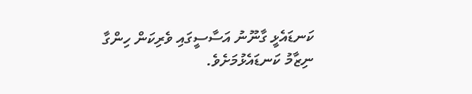ކަނޑައެޅީ ގާނޫނު އަސާސީގައި ވެރިކަން ހިންގާ ނިޒާމު ކަނޑައެޅުމަށެވެ.